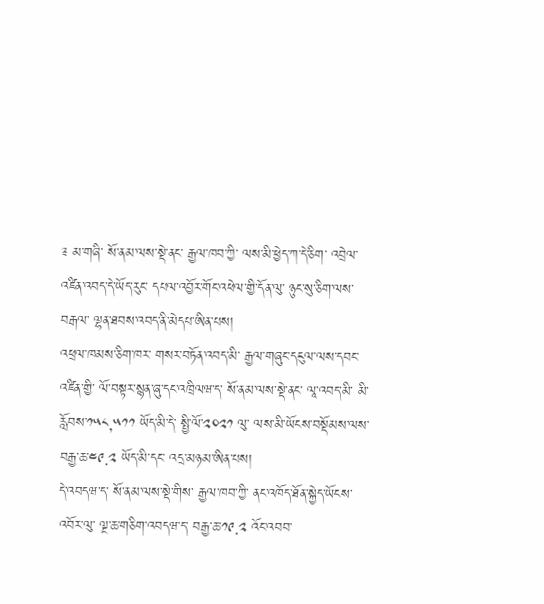༉ མ་གཞི་ སོ་ནམ་ལས་སྡེ་ནང་ རྒྱལ་ཁབ་ཀྱི་ ལས་མི་ཕྱེད་ཀ་དེ་ཅིག་ འབྲེལ་འཛིན་འབད་དེ་ཡོད་རུང་ དཔལ་འབྱོར་གོང་འཕེལ་གྱི་དོན་ལུ་ ཉུང་སུ་ཅིག་ལས་བརྒལ་ ལྷན་ཐབས་འབད་ནི་མེདཔ་ཨིན་པས།
འཕྲལ་ཁམས་ཅིག་ཁར་ གསར་བཏོན་འབད་མི་ རྒྱལ་གཞུང་དངུལ་ལས་དབང་འཛིན་གྱི་ ལོ་བསྟར་སྙན་ཞུ་དང་འཁྲིལཝ་ད་ སོ་ནམ་ལས་སྡེ་ནང་ ལཱ་འབད་མི་ མི་རློབས་༡༥༨,༥༡༡ ཡོད་མི་དེ་ སྤྱི་ལོ་༢༠༢༡ ལུ་ ལས་མི་ཡོངས་བསྡོམས་ལས་ བརྒྱ་ཆ་༤༩.༢ ཡོད་མི་དང་ འདྲ་མཉམ་ཨིན་པས།
དེ་འབདཝ་ད་ སོ་ནམ་ལས་སྡེ་གིས་ རྒྱལ་ཁབ་ཀྱི་ ནང་འཁོད་ཐོན་སྐྱེད་ཡོངས་འབོར་ལུ་ ལྔ་ཆ་གཅིག་འབདཝ་ད་ བརྒྱ་ཆ་༡༩.༢ འོང་འབབ་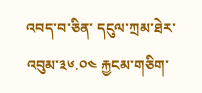འབད་བ་ཅིན་ དངུལ་ཀྲམ་ཐེར་འབུམ་༣༦.༠༤ རྐྱངམ་གཅིག་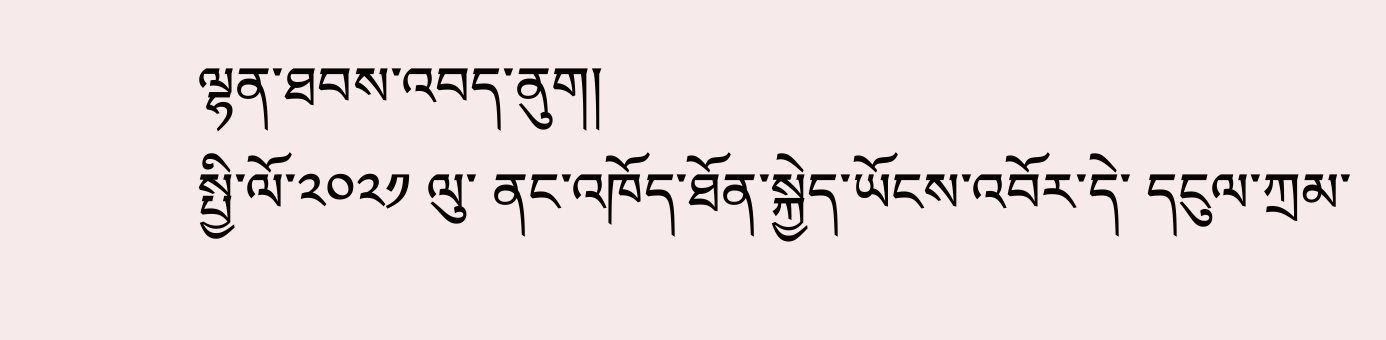ལྷན་ཐབས་འབད་ནུག།
སྤྱི་ལོ་༢༠༢༡ ལུ་ ནང་འཁོད་ཐོན་སྐྱེད་ཡོངས་འབོར་དེ་ དངུལ་ཀྲམ་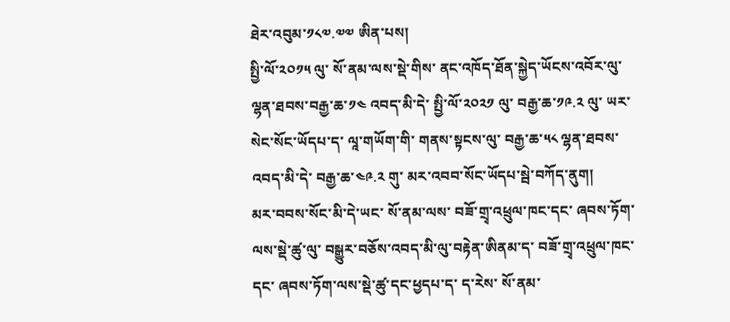ཐེར་འབུམ་༡༨༧.༧༧ ཨིན་པས།
སྤྱི་ལོ་༢༠༡༥ ལུ་ སོ་ནམ་ལས་སྡེ་གིས་ ནང་འཁོད་ཐོན་སྐྱེད་ཡོངས་འབོར་ལུ་ ལྷན་ཐབས་བརྒྱ་ཆ་༡༤ འབད་མི་དེ་ སྤྱི་ལོ་༢༠༢༡ ལུ་ བརྒྱ་ཆ་༡༩.༢ ལུ་ ཡར་སེང་སོང་ཡོདཔ་ད་ ལཱ་གཡོག་གི་ གནས་སྟངས་ལུ་ བརྒྱ་ཆ་༥༨ ལྷན་ཐབས་འབད་མི་དེ་ བརྒྱ་ཆ་༤༩.༢ གུ་ མར་འབབ་སོང་ཡོདཔ་སྦེ་བཀོད་ནུག།
མར་བབས་སོང་མི་དེ་ཡང་ སོ་ནམ་ལས་ བཟོ་གྲྭ་འཕྲུལ་ཁང་དང་ ཞབས་ཏོག་ལས་སྡེ་ཚུ་ལུ་ བསྒྱུར་བཅོས་འབད་མི་ལུ་བརྟེན་ཨིནམ་ད་ བཟོ་གྲྭ་འཕྲུལ་ཁང་དང་ ཞབས་ཏོག་ལས་སྡེ་ཚུ་དང་ཕྱདཔ་ད་ ད་རེས་ སོ་ནམ་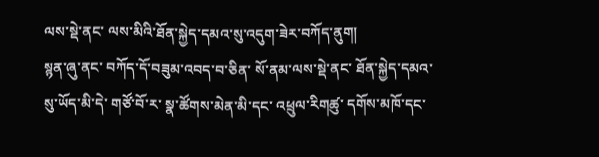ལས་སྡེ་ནང་ ལས་མིའི་ཐོན་སྐྱེད་དམའ་སུ་འདུག་ཟེར་བཀོད་ནུག།
སྙན་ཞུ་ནང་ བཀོད་དོ་བཟུམ་འབད་བ་ཅིན་ སོ་ནམ་ལས་སྡེ་ནང་ ཐོན་སྐྱེད་དམའ་སུ་ཡོད་མི་དེ་ གཙོ་བོ་ར་ སྣ་ཚོགས་མེན་མི་དང་ འཕྲུལ་རིགཚུ་ དགོས་མཁོ་དང་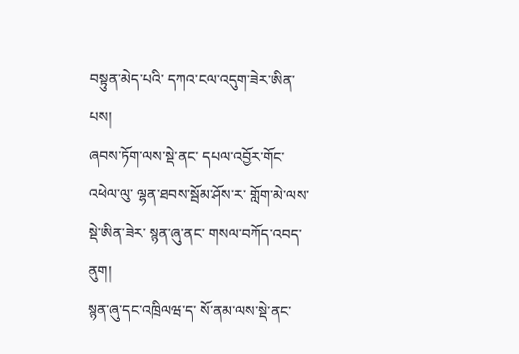བསྟུན་མེད་པའི་ དཀའ་ངལ་འདུག་ཟེར་ཨིན་པས།
ཞབས་ཏོག་ལས་སྡེ་ནང་ དཔལ་འབྱོར་གོང་འཕེལ་ལུ་ ལྷན་ཐབས་སྦོམ་ཤོས་ར་ གློག་མེ་ལས་སྡེ་ཨིན་ཟེར་ སྙན་ཞུ་ནང་ གསལ་བཀོད་འབད་ནུག།
སྙན་ཞུ་དང་འཁྲིལཝ་ད་ སོ་ནམ་ལས་སྡེ་ནང་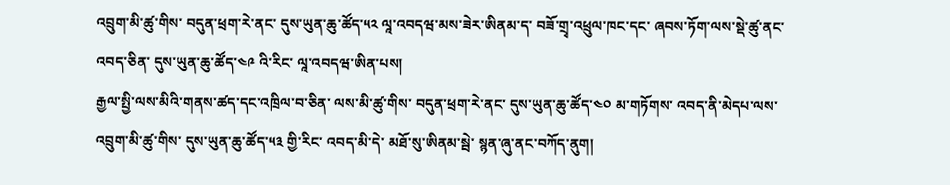འབྲུག་མི་ཚུ་གིས་ བདུན་ཕྲག་རེ་ནང་ དུས་ཡུན་ཆུ་ཚོད་༥༢ ལཱ་འབདཝ་མས་ཟེར་ཨིནམ་ད་ བཟོ་གྲྭ་འཕྲུལ་ཁང་དང་ ཞབས་ཏོག་ལས་སྡེ་ཚུ་ནང་འབད་ཅིན་ དུས་ཡུན་ཆུ་ཚོད་༤༩ འི་རིང་ ལཱ་འབདཝ་ཨིན་པས།
རྒྱལ་སྤྱི་ལས་མིའི་གནས་ཚད་དང་འཁྲིལ་བ་ཅིན་ ལས་མི་ཚུ་གིས་ བདུན་ཕྲག་རེ་ནང་ དུས་ཡུན་ཆུ་ཚོད་༤༠ མ་གཏོགས་ འབད་ནི་མེདཔ་ལས་ འབྲུག་མི་ཚུ་གིས་ དུས་ཡུན་ཆུ་ཚོད་༥༣ གྱི་རིང་ འབད་མི་དེ་ མཐོ་སུ་ཨིནམ་སྦེ་ སྙན་ཞུ་ནང་བཀོད་ནུག།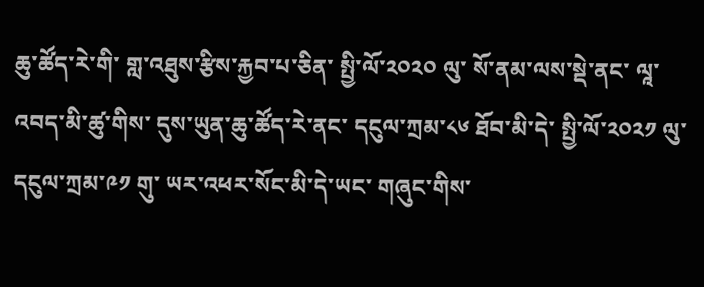ཆུ་ཚོད་རེ་གི་ གླ་འཐུས་རྩིས་རྐྱབ་པ་ཅིན་ སྤྱི་ལོ་༢༠༢༠ ལུ་ སོ་ནམ་ལས་སྡེ་ནང་ ལཱ་འབད་མི་ཚུ་གིས་ དུས་ཡུན་ཆུ་ཚོད་རེ་ནང་ དངུལ་ཀྲམ་༨༦ ཐོབ་མི་དེ་ སྤྱི་ལོ་༢༠༢༡ ལུ་ དངུལ་ཀྲམ་༩༡ གུ་ ཡར་འཕར་སོང་མི་དེ་ཡང་ གཞུང་གིས་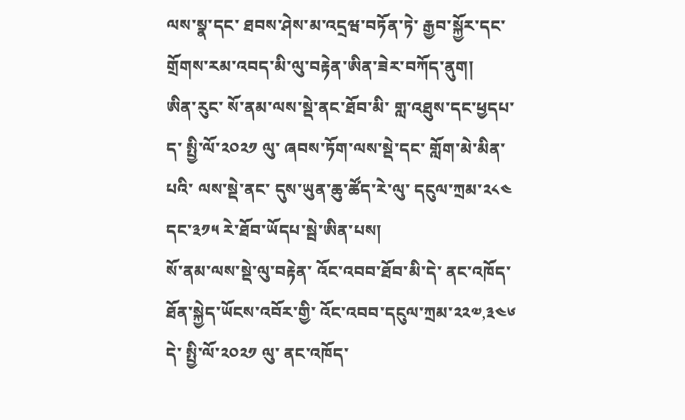ལས་སྣ་དང་ ཐབས་ཤེས་མ་འདྲཝ་བཏོན་ཏེ་ རྒྱབ་སྐྱོར་དང་ གྲོགས་རམ་འབད་མི་ལུ་བརྟེན་ཨིན་ཟེར་བཀོད་ནུག།
ཨིན་རུང་ སོ་ནམ་ལས་སྡེ་ནང་ཐོབ་མི་ གླ་འཐུས་དང་ཕྱདཔ་ད་ སྤྱི་ལོ་༢༠༢༡ ལུ་ ཞབས་ཏོག་ལས་སྡེ་དང་ གློག་མེ་མིན་པའི་ ལས་སྡེ་ནང་ དུས་ཡུན་ཆུ་ཚོད་རེ་ལུ་ དངུལ་ཀྲམ་༢༨༤ དང་༣༡༥ རེ་ཐོབ་ཡོདཔ་སྦེ་ཨིན་པས།
སོ་ནམ་ལས་སྡེ་ལུ་བརྟེན་ འོང་འབབ་ཐོབ་མི་དེ་ ནང་འཁོད་ཐོན་སྐྱེད་ཡོངས་འབོར་གྱི་ འོང་འབབ་དངུལ་ཀྲམ་༢༢༧,༣༤༦ དེ་ སྤྱི་ལོ་༢༠༢༡ ལུ་ ནང་འཁོད་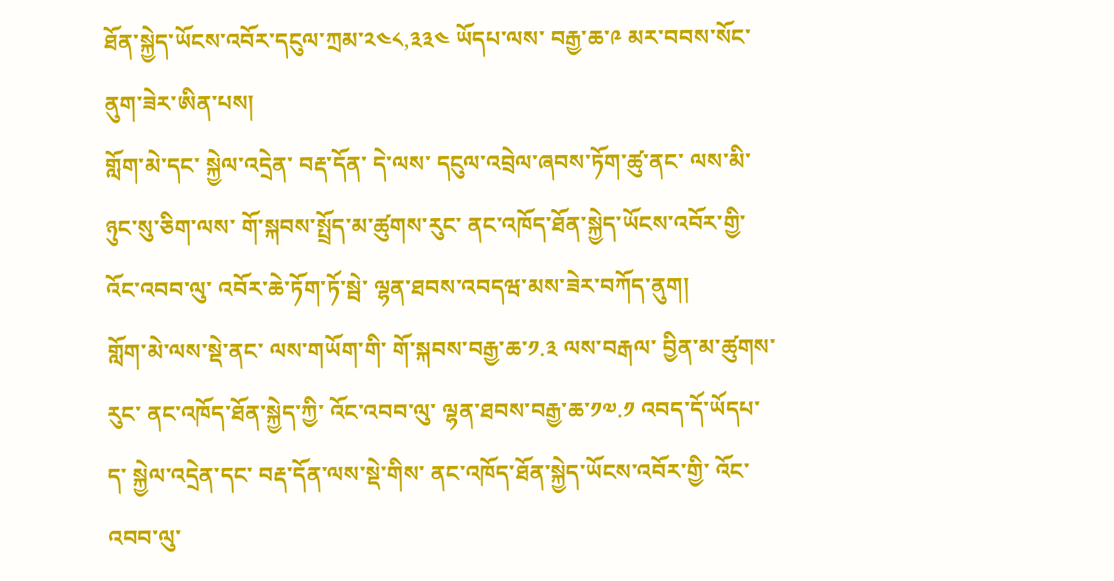ཐོན་སྐྱེད་ཡོངས་འབོར་དངུལ་ཀྲམ་༢༤༨,༣༣༤ ཡོདཔ་ལས་ བརྒྱ་ཆ་༩ མར་བབས་སོང་ནུག་ཟེར་ཨིན་པས།
གློག་མེ་དང་ སྐྱེལ་འདྲེན་ བརྡ་དོན་ དེ་ལས་ དངུལ་འབྲེལ་ཞབས་ཏོག་ཚུ་ནང་ ལས་མི་ཉུང་སུ་ཅིག་ལས་ གོ་སྐབས་སྤྲོད་མ་ཚུགས་རུང་ ནང་འཁོད་ཐོན་སྐྱེད་ཡོངས་འབོར་གྱི་ འོང་འབབ་ལུ་ འབོར་ཆེ་ཏོག་ཏོ་སྦེ་ ལྷན་ཐབས་འབདཝ་མས་ཟེར་བཀོད་ནུག།
གློག་མེ་ལས་སྡེ་ནང་ ལས་གཡོག་གི་ གོ་སྐབས་བརྒྱ་ཆ་༡.༣ ལས་བརྒལ་ བྱིན་མ་ཚུགས་རུང་ ནང་འཁོད་ཐོན་སྐྱེད་ཀྱི་ འོང་འབབ་ལུ་ ལྷན་ཐབས་བརྒྱ་ཆ་༡༧.༡ འབད་དོ་ཡོདཔ་ད་ སྐྱེལ་འདྲེན་དང་ བརྡ་དོན་ལས་སྡེ་གིས་ ནང་འཁོད་ཐོན་སྐྱེད་ཡོངས་འབོར་གྱི་ འོང་འབབ་ལུ་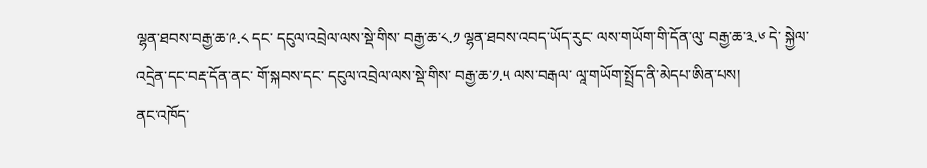ལྷན་ཐབས་བརྒྱ་ཆ་༩.༨ དང་ དངུལ་འབྲེལ་ལས་སྡེ་གིས་ བརྒྱ་ཆ་༨.༡ ལྷན་ཐབས་འབད་ཡོད་རུང་ ལས་གཡོག་གི་དོན་ལུ་ བརྒྱ་ཆ་༣.༦ དེ་ སྐྱེལ་འདྲེན་དང་བརྡ་དོན་ནང་ གོ་སྐབས་དང་ དངུལ་འབྲེལ་ལས་སྡེ་གིས་ བརྒྱ་ཆ་༡.༥ ལས་བརྒལ་ ལཱ་གཡོག་སྤྲོད་ནི་མེདཔ་ཨིན་པས།
ནང་འཁོད་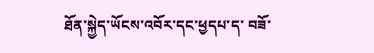ཐོན་སྐྱེད་ཡོངས་འབོར་དང་ཕྱདཔ་ད་ བཟོ་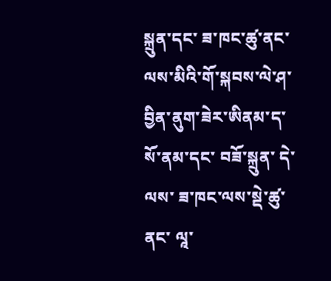སྐྲུན་དང་ ཟ་ཁང་ཚུ་ནང་ ལས་མིའི་གོ་སྐབས་ལེ་ཤ་བྱིན་ནུག་ཟེར་ཨིནམ་ད་ སོ་ནམ་དང་ བཟོ་སྐྲུན་ དེ་ལས་ ཟ་ཁང་ལས་སྡེ་ཚུ་ནང་ ལཱ་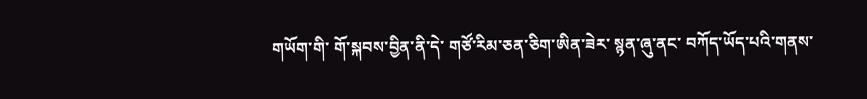གཡོག་གི་ གོ་སྐབས་བྱིན་ནི་དེ་ གཙོ་རིམ་ཅན་ཅིག་ཨིན་ཟེར་ སྙན་ཞུ་ནང་ བཀོད་ཡོད་པའི་གནས་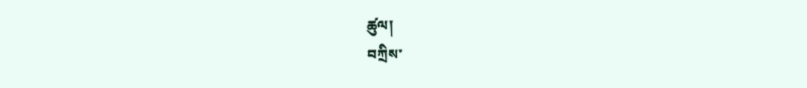ཚུལ།
བཀྲིས་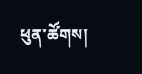ཕུན་ཚོགས།